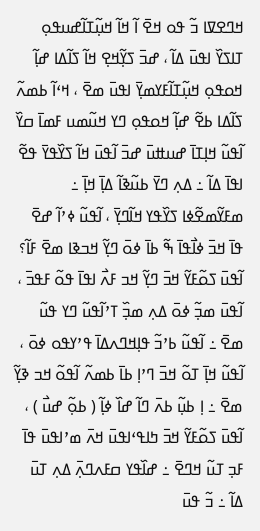ߞߣߐߜߊ ߏ߬ ߟߋ ߞߐ߫ ߊ߬ ߞߊ߬ ߞߎ߲߬ߠߊ߬ߝߎߟߋ߲ ߠߊߖߌ߰ ߊߟߎ߫ ߡߊ߬ ، ߝߏ߫ ߖߌ߲߬ߞߐ߲ ߞߊ߬ ߖߊ߬ߡߊ ߝߊ߲߬ ߞߋߟߋ߲ ߞߎ߲߬ߠߊ߬ߓߌߘߌ߲߫ ߊߟߎ߫ ߘߐ߫ ، ߞߵߊ߬ ߕߘߍ߬ ߖߊ߬ߡߊ ߕߐ߬ ߝߊ߲߬ ߞߋߟߋ߲ ߣߌ ߞߎ߬ߘߎ ߓߘߊ߫ ߛߌ߰ ߊ߬ߟߎ߬ ߞߊ߲ߠߊ߫ ߝߎߚߎ߫ ߝߏ߫ ߊ߬ߟߎ߫ ߞߊ߬ ߖߌ߰ߟߌ߫ ߟߐ߬ ߊߟߊ߫ ߡߊ߬ ߸ ߡߍ߲ ߣߌ߫ ߕߎ߬ߢߊ߬ ߡߊ߲߫ ߞߊ߲߫ ߸ ߘߓߌ߬ߘߐ߬ߦߊ ߖߌ߰ߟߌ ߞߊ߬ߣߌ߲߫ ، ߊ߬ߟߎ߬ ߦߴߊ߬ ߝߐ߫ ߟߊ߫ ߞߏ߫ ߦߊ߯ߟߊ߫ ߒ߬ ߕߊ߫ ߦߋ߫ ߣߌ߲߬ ߞߏߢߊ ߘߐ߫ ߓߊ߬؟ ߊ߬ߟߎ߫ ߖߋ߬ߓߌ߬ ߞߏ߫ ߣߌ߲߬ ߞߏ ߓߍ߯ ߊߟߊ߫ ߟߋ߬ ߓߟߏ߫ ، ߊ߬ߟߎ߫ ߘߏ߲߬ ߦߋ߫ ߡߍ߲ ߘߏ߲߰ ߠߴߊ߬ߟߎ߬ ߣߌ ߟߎ߬ ߘߐ߫ ߸ ߊ߬ߟߎ߬ ߕߴߏ߬ ߟߊ߲ߞߣߍߡߊ߫ ߟߴߌߟߋ ߦߋ߫ ، ߊ߬ߟߎ߬ ߞߊ߲߫ ߠߋ߬ ߞߏ߫ ߣߴߊ߲ ߕߊ߫ ߕߘߍ߬ ߊ߬ߟߋ߬ ߞߏ ߢߌ߲߬ ߘߐ߫ ߸ ߊ߲ ߕߎ߲߬ ߕߍ߫ ߣߊ߬ ߝߊ߰ ߦߊ߲߬ ( ߕߋ߲߬ ߝߎ߯ ) ، ߊ߬ߟߎ߫ ߖߋ߬ߓߌ߬ ߞߏ߫ ߤߊߟߵߊߟߎ߫ ߞߍ߫ ߘߴߊߟߎ߫ ߟߊ߫ ߓߏ߲ ߠߎ߬ ߞߣߐ߫ ߸ ߝߊ߰ߟߌ ߛߓߍߣߍ߲߫ ߡߍ߲ ߠߎ߫ ߡߊ߬ ߸ ߏ߬ ߟߎ߫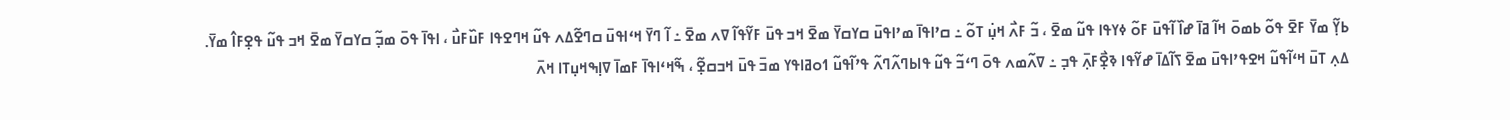ߕߌ߲߬ ߘߌ߫ ߓߐ߫ ߟߋ߬ ߕߘߋ߫ ߞߊ߬ ߥߊ߫ ߝߊ߰ ߊ߬ߟߎ߫ ߓߋ߬ ߦߌߟߊ ߟߎ߬ ߘߐ߫ ، ߏ߬ ߓߍ߯ ߞߎ߲߭ ߠߋ߬ ߸ ߛߴߊߟߊ߫ ߘߴߊߟߎ߫ ߛߌߛߌ߫ ߘߐ߫ ߞߏ ߟߎ߫ ߓߌ߬ߟߊ߬ ߜߍ ߘߐ߫ ߸ ߊ߬ ߣߌ߫ ߞߵߊߟߎ߫ ߛߣߐ߬ߡߍ ߟߎ߬ ߞߣߐߟߊ ߓߎ߰ߓߎ߯ ، ߊߟߊ߫ ߟߋ߫ ߘߏ߲߬ ߛߌߛߌ߫ ߘߐ߫ ߞߏ ߟߎ߬ ߟߐ߲ߓߊ߮ ߘߌ߫.
ߡߍ߲ ߠߎ߫ ߞߵߊ߬ߟߎ߬ ߞߐߟߴߊߟߎ߫ ߘߐ߫ ߖߊ߬ߡߊ߫ ߝߌ߬ߟߊ ߢߐ߲߯ߓߍ߲߫ ߟߏ߲ ߸ ߜߍ߬ߘߍ ߟߋ߫ ߣߵߏ߬ ߟߎ߬ ߟߊߕߣߍ߬ߣߍ߬ ߟߴߊ߬ߟߎ߬ ߗߋߥߊߟߌ ߘߏ߫ ߟߎ߫ ߞߏߛߐ߲߬ ، ߒ߬ߞߵߊߟߊ߫ ߓߘߊ߫ ߜߊ߲ߒߞߎ߲ߠߊ ߞߍ߫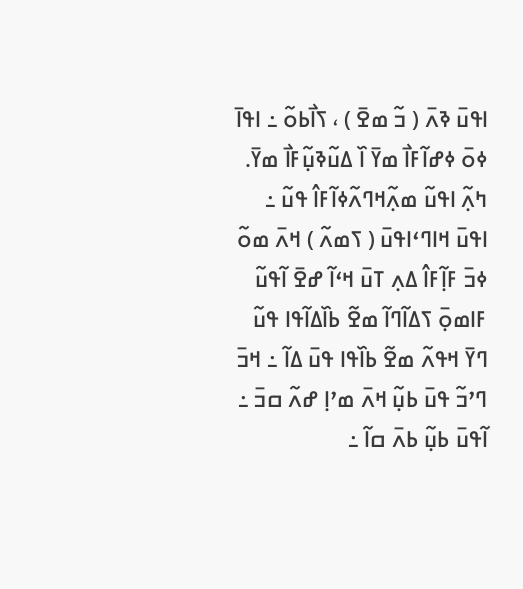ߊߟߎ߫ ߢߍ߫ ( ߏ߬ ߘߐ߫ ) ، ߖߊ߯ߕߋ߬ ߸ ߊߟߊ߫ ߦߋ߫ ߦߝߊ߬ߓߊ߯ ߘߌ߫ ߊ߰ ߡߎ߬ߢߎ߲߬ߓߊ߯ ߘߌ߫.
ߤߍ߲߬ ߊߟߎ߬ ߘߍ߲߬ߞߣߍ߬ߦߊ߬ߓߊ߮ ߟߎ߬ ߸ ߊߟߎ߫ ߞߊߣߵߊߟߎ߫ ( ߖߘߍ߬ ) ߞߍ߫ ߘߋ߬ ߦߏ߫ ߓߊ߲߬ߓߊ߮ ߡߍ߲ ߠߎ߫ ߞߵߊ߬ ߝߐ߫ ߊ߬ߟߎ߬ ߓߊߘߋ߲߫ ߖߡߊ߬ߣߊ߬ ߘߐ߬ ߕߊ߰ߡߊ߬ߟߊ ߟߎ߬ ߣߌ߫ ߞߟߍ߬ ߘߐ߬ ߕߊ߰ߟߊ ߟߎ߫ ߡߊ߬ ߸ ߞߏ߫ ߣߴߏ߬ ߟߎ߫ ߕߎ߲߬ ߞߍ߫ ߘߴߊ߲ ߝߍ߬ ߛߏ߫ ߸ ߊ߬ߟߎ߫ ߕߎ߲߬ ߕߍ߫ ߛߊ߬ ߸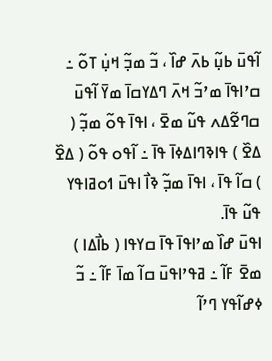ߊ߬ߟߎ߫ ߕߎ߲߬ ߕߍ߫ ߝߊ߰ ، ߏ߬ ߘߏ߲߬ ߞߎ߲߭ ߠߋ߬ ߸ ߛߴߊߟߊ߫ ߘߴߏ߬ ߞߍ߫ ߣߡߌߛߊ߫ ߘߌ߫ ߊ߬ߟߎ߫ ߛߣߐ߬ߡߍ ߟߎ߬ ߘߐ߫ ، ߊߟߊ߫ ߟߋ߬ ߘߏ߲߬ ( ߡߐ߰ ) ߟߊߢߣߊߡߦߊ߫ ߟߊ߫ ߸ ߊ߬ߟߋ ߟߋ߬ ( ߡߐ߰ ) ߛߊ߬ ߟߊ߫ ، ߊߟߊ߫ ߘߏ߲߬ ߢߊ߯ ߊߟߎ߫ ߗߋߥߊߟߌ ߟߎ߬ ߟߊ߫.
ߊߟߎ߫ ߝߊ߰ ߘߴߊߟߊ߫ ߟߊ߫ ߛߌߟߊ ( ߕߊ߯ߡߊ ) ߘߐ߫ ߓߊ߬ ߸ ߥߟߴߊߟߎ߫ ߛߊ߬ ߘߊ߫ ߓߊ߬ ߸ ߏ߬ ߦߝߊ߬ߟߌ ߣߴߊ߬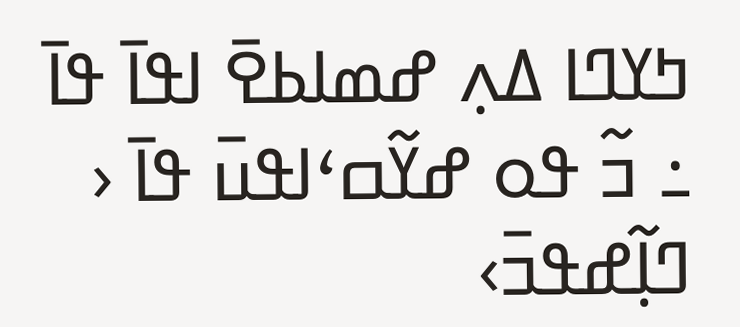ߤߌߣߊ ߡߍ߲ ߝߘߊߕߐ߫ ߊߟߊ߫ ߟߊ߫ ߸ ߏ߬ ߟߋ ߝߌ߬ߛߵߊߟߎ߫ ߟߊ߫ ‹ ߣߊ߲߬ߝߟߏ߫›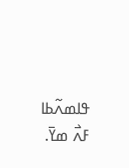ߟߊߘߍ߬ߕߊ ߓߍ߯ ߘߌ߫.